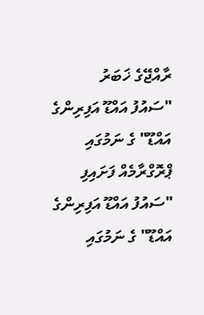ރާއްޖޭގެ ޚަބަރު
"ސައުފު އައްޑޫ އަފިރިންގެ އައްޑޫ" ގެ ނަމުގައި ޕްރޮގްރާމެއް ފަށައިފި
"ސައުފު އައްޑޫ އަފިރިންގެ އައްޑޫ" ގެ ނަމުގައި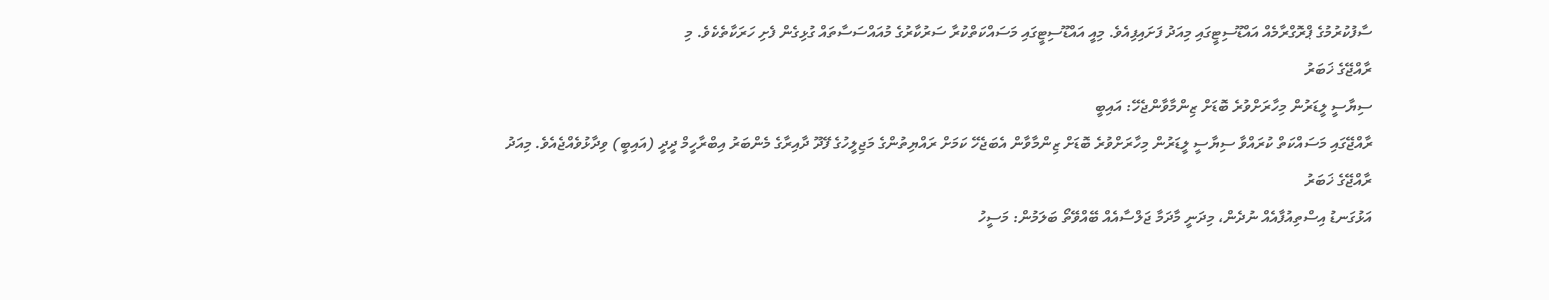ސާފުކުރުމުގެ ޕްރޮގްރާމެއް އައްޑޫސިޓީގައި މިއަދު ފަށައިފިއެވެ. މިއީ އައްޑޫސިޓީގައި މަސައްކަތްކުރާ ސަރުކާރުގެ މުއައްސަސާތައް ގުޅިގެން ފެށި ހަރަކާތެކެވެ. މި
ރާއްޖޭގެ ޚަބަރު
ސިޔާސީ ލީޑަރުން މިހާރަށްވުރެ ބޮޑަށް ޒިންމާވާންޖެހޭ: އައިބީ
ރާއްޖޭގައި މަސައްކަތް ކުރައްވާ ސިޔާސީ ލީޑަރުން މިހާރަށްވުރެ ބޮޑަށް ޒިންމާވާން އެބަޖެހޭ ކަމަށް ރައްޔިތުންގެ މަޖިލީހުގެ ފޭދޫ ދާއިރާގެ މެންބަރު އިބްރާހީމް ދީދީ (އައިބީ) ވިދާޅުވެއްޖެއެވެ. މިއަދު
ރާއްޖޭގެ ޚަބަރު
އަޅުގަނޑު އިސްތިއުފާއެއް ނުދެން، މިދަނީ މާދަމާ ޖަލްސާއެއް ބޭއްވޭތޯ ބަލަމުން: މަސީހު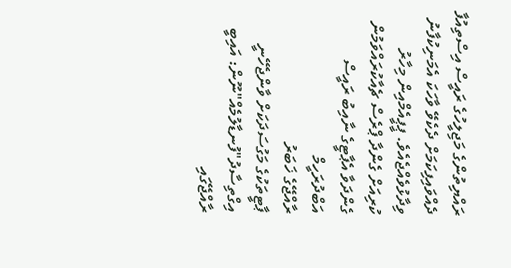ރައްޔިތުންގެ މަޖިލީހުގެ ރައީސް އިސްތިއުފާ ދެއްވައިފިކަމަށް ދެކެވޭ ވާހަކަ އެމަނިކުފާނު ވިދާޅުވެއްޖެއެވެ. ޕީޕީއެމްއިން މިހާރު ކުރިއަށް ގެންދާ ޕްރެސް ޗެއާކުރައްވަމުން ގެންދަވާ އެޕާޓީގެ ނާއިބު ރައީސް އަބްދުރަހީމް
ރާއްޖޭގެ ޚަބަރު
ޕާޓީތަކުގެ މަގުސަދަކަށް ވާންޖެހޭނީ އިގްތިސާދު"ފުނޑާލުމެއް"ނޫން: އައިބީ
ރާއްޖޭގައި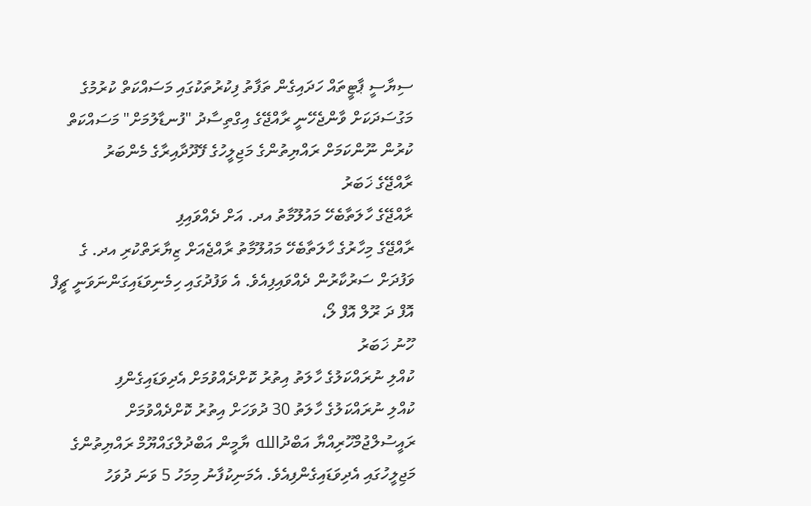ސިޔާސީ ޕާޓީތައް ހަދައިގެން ތަފާތު ފިކުރުތަކުގައި މަސައްކަތް ކުރުމުގެ މަގުސަދަކަށް ވާންޖެހޭނީ ރާއްޖޭގެ އިގްތިސާދު "ފުނޑާލުމަށް" މަސައްކަތް ކުރުން ނޫންކަމަށް ރައްޔިތުންގެ މަޖިލީހުގެ ފޭދޫދާއިރާގެ މެންބަރު
ރާއްޖޭގެ ޚަބަރު
ރާއްޖޭގެ ހާލަތާބެހޭ މައުލޫމާތު އދ. އަށް ދެއްވައިފި
ރާއްޖޭގެ މިހާރުގެ ހާލަތާބެހޭ މައުލޫމާތު ރާއްޖެއަށް ޒިޔާރަތްކުރި އދ. ގެ ވަފުދަށް ސަރުކާރުން ދެއްވައިފިއެވެ. އެ ވަފުދުގައި ހިމެނިވަޑައިގަންނަވަނީ ޗީފް އޮފް ދަ ރޫލް އޮފް ލޯ،
ހޫނު ޚަބަރު
ކުއްލި ނުރައްކަލުގެ ހާލަތު އިތުރު ކޮށްދެއްވުމަށް އެދިވަޑައިގެންފި
ކުއްލި ނުރައްކަލުގެ ހާލަތު 30 ދުވަހަށް އިތުރު ކޮށްދެއްވުމަށް ރައީސުލްޖުމްހޫރިއްޔާ އަބްދުالله ޔާމީން އަބްދުލްގައްޔޫމް ރައްޔިތުންގެ މަޖިލީހުގައި އެދިވަޑައިގެންފިއެވެ. އެމަނިކުފާނު މިމަހު 5 ވަނަ ދުވަހު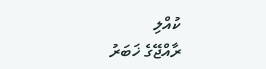ކުއްލި
ރާއްޖޭގެ ޚަބަރު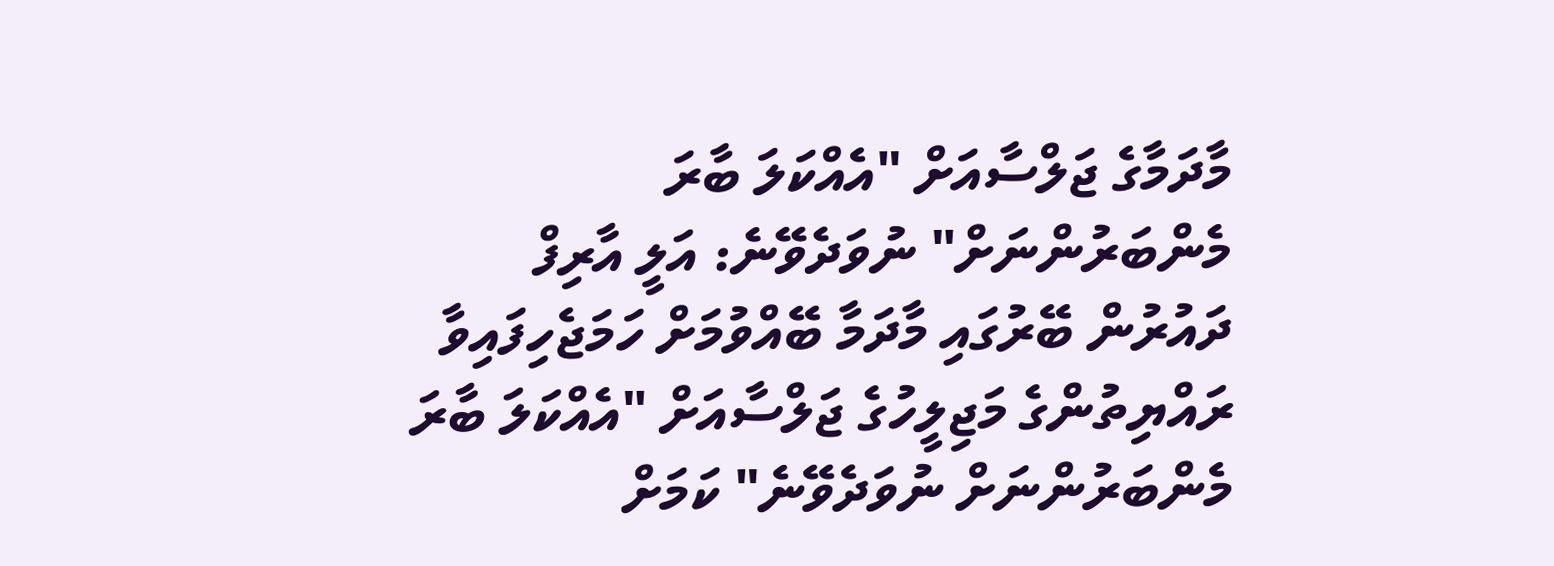މާދަމާގެ ޖަލްސާއަށް "އެއްކަލަ ބާރަ މެންބަރުންނަށް" ނުވަދެވޭނެ: އަލީ އާރިފް
ދައުރުން ބޭރުގައި މާދަމާ ބޭއްވުމަށް ހަމަޖެހިފައިވާ ރައްޔިތުންގެ މަޖިލީހުގެ ޖަލްސާއަށް "އެއްކަލަ ބާރަ މެންބަރުންނަށް ނުވަދެވޭނެ" ކަމަށް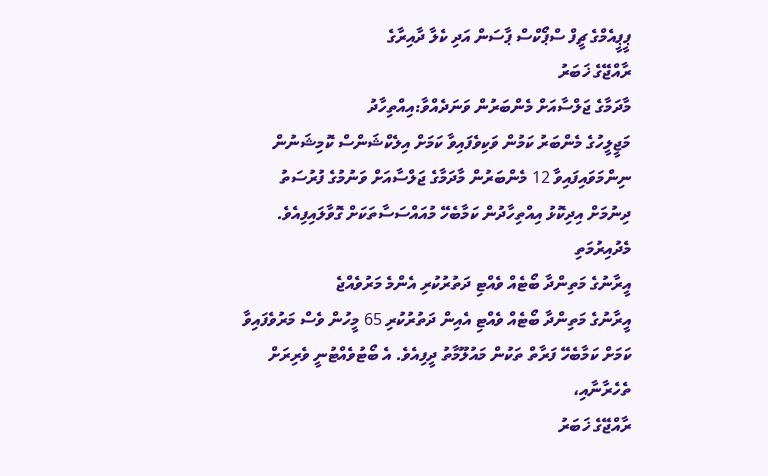ޕީޕީއެމްގެ ޗީފް ސްޕޯކްސް ޕާސަން އަދި ކެލާ ދާއިރާގެ
ރާއްޖޭގެ ޚަބަރު
މާދަމާގެ ޖަލްސާއަށް މެންބަރުން ވަނަދެއްވާ:އިއްތިހާދު
މަޖީލީހުގެ މެންބަރު ކަމުން ވަކިވެފައިވާ ކަމަށް އިލެކްޝަންސް ކޮމިޝަނުން ނިންމަވައިފައިވާ 12 މެންބަރުން މާދަމާގެ ޖަލްސާއަށް ވަނުމުގެ ފުރުސަތު ދިނުމަށް އިދިކޮޅު އިއްތިހާދުން ކަމާބެހޭ މުއައްސަސާތަކަށް ގޮވާލައިފިއެވެ.
މެދުއިރުމަތި
އީރާނުގެ މަތިންދާ ބޯޓެއް ވެއްޓި ދަތުރުކުރި އެންމެ މަރުވެއްޖެ
އީރާނުގެ މަތިންދާ ބޯޓެއް ވެއްޓި އެއިން ދަތުރުކުރި 65 މީހުން ވެސް މަރުވެފައިވާ ކަމަށް ކަމާބެހޭ ފަރާތް ތަކުން މައުލޫމާތު ދީފިއެވެ. އެ ބޯޓުވެއްޓުނީ ވެރިރަށް ތެހެރާނާއި،
ރާއްޖޭގެ ޚަބަރު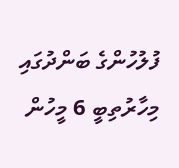ފުލުހުންގެ ބަންދުގައި މިހާރުތިބީ 6 މީހުން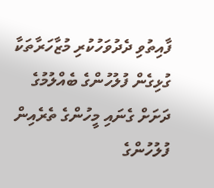ފާއިތުވި ދެދުވަހުކުރި މުޒާހަރާތަކާ ގުޅިގެން ފުލުހުންގެ ބެއްލުމުގެ ދަށަށް ގެނައި މީހުންގެ ތެރެއިން ފުލުހުންގެ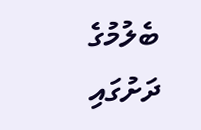ބެލުމުގެ ދަށުގައި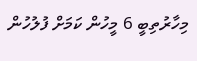މިހާރުތިބީ 6 މީހުން ކަމަށް ފުލުހުން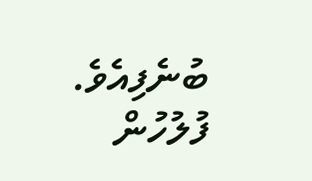ބުނެފިއެވެ. ފުލުހުން